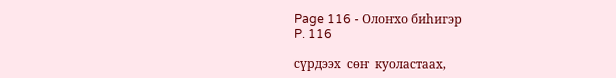Page 116 - Олоҥхо биһигэр
P. 116

сүрдээх  сөҥ  куоластаах,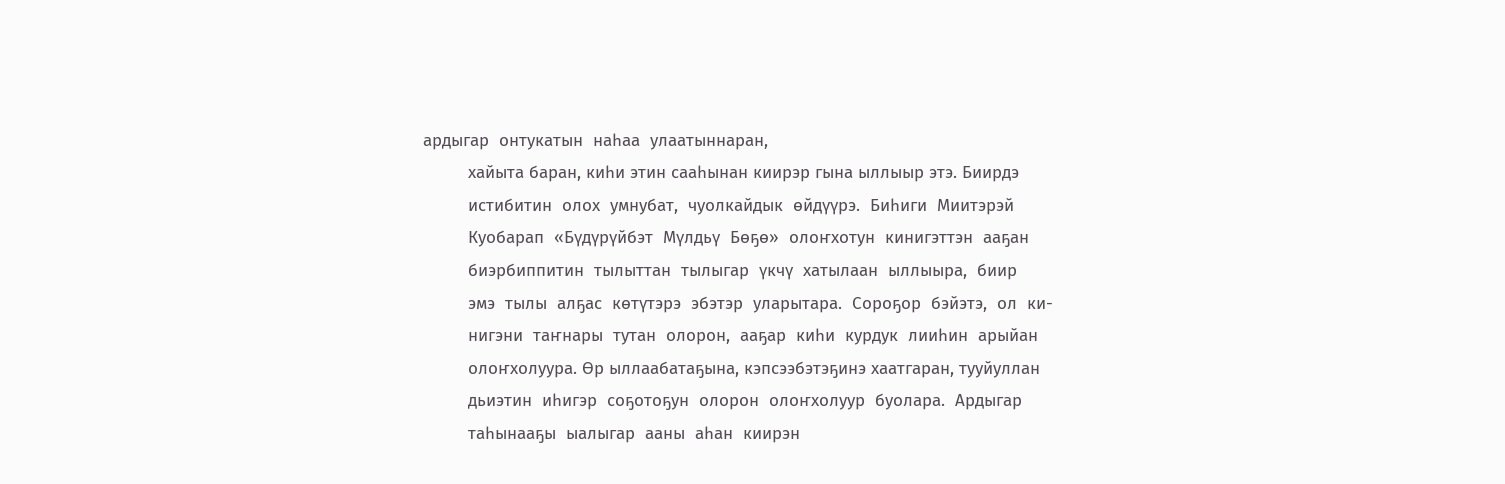ардыгар  онтукатын  наһаа  улаатыннаран,
         хайыта баран, киһи этин сааһынан киирэр гына ыллыыр этэ. Биирдэ
         истибитин  олох  умнубат,  чуолкайдык  өйдүүрэ.  Биһиги  Миитэрэй
         Куобарап  «Бүдүрүйбэт  Мүлдьү  Бөҕө»  олоҥхотун  кинигэттэн  ааҕан
         биэрбиппитин  тылыттан  тылыгар  үкчү  хатылаан  ыллыыра,  биир
         эмэ  тылы  алҕас  көтүтэрэ  эбэтэр  уларытара.  Сороҕор  бэйэтэ,  ол  ки-
         нигэни  таҥнары  тутан  олорон,  ааҕар  киһи  курдук  лииһин  арыйан
         олоҥхолуура. Өр ыллаабатаҕына, кэпсээбэтэҕинэ хаатгаран, тууйуллан
         дьиэтин  иһигэр  соҕотоҕун  олорон  олоҥхолуур  буолара.  Ардыгар
         таһынааҕы  ыалыгар  ааны  аһан  киирэн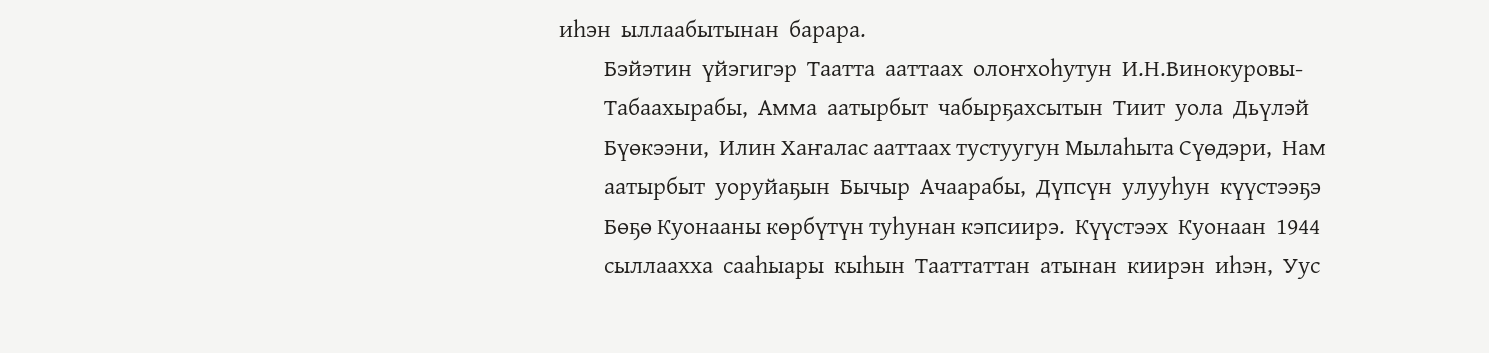иһэн  ыллаабытынан  барара.
         Бэйэтин  үйэгигэр  Таатта  ааттаах  олоҥхоһутун  И.Н.Винокуровы-
         Табаахырабы,  Амма  аатырбыт  чабырҕахсытын  Тиит  уола  Дьүлэй
         Бүөкээни,  Илин Хаҥалас ааттаах тустуугун Мылаһыта Сүөдэри,  Нам
         аатырбыт  уоруйаҕын  Бычыр  Ачаарабы,  Дүпсүн  улууһун  күүстээҕэ
         Бөҕө Куонааны көрбүтүн туһунан кэпсиирэ.  Күүстээх  Куонаан  1944
         сыллаахха  сааһыары  кыһын  Тааттаттан  атынан  киирэн  иһэн,  Уус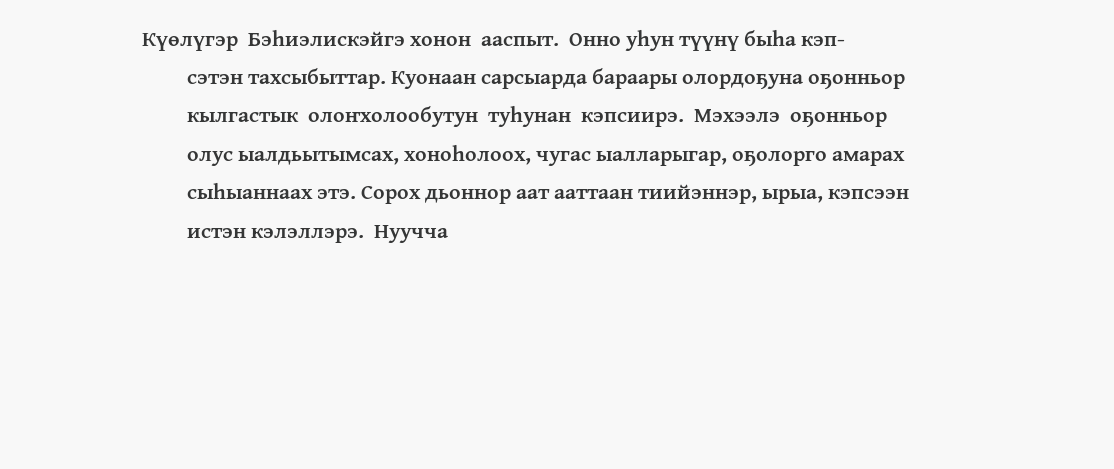Күөлүгэр  Бэһиэлискэйгэ хонон  ааспыт.  Онно уһун түүнү быһа кэп-
         сэтэн тахсыбыттар. Куонаан сарсыарда бараары олордоҕуна оҕонньор
         кылгастык  олоҥхолообутун  туһунан  кэпсиирэ.  Мэхээлэ  оҕонньор
         олус ыалдьытымсах, хоноһолоох, чугас ыалларыгар, оҕолорго амарах
         сыһыаннаах этэ. Сорох дьоннор аат ааттаан тиийэннэр, ырыа, кэпсээн
         истэн кэлэллэрэ.  Нуучча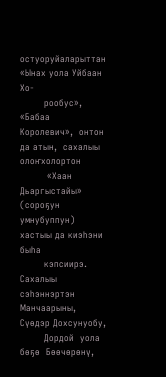остуоруйаларыттан «Ынах уола Уйбаан Хо-
        рообус»,  «Бабаа  Королевич»,  онтон да атын,  сахалыы  олоҥхолортон
         «Хаан Дьаргыстайы» (сороҕун умнубуппун) хастыы да киэһэни быһа
        кэпсиирэ.  Сахалыы сэһэннэртэн  Манчаарыны,  Сүөдэр Дохсунуобу,
        Дордой  уола  бөҕө  Бөөчөрөнү,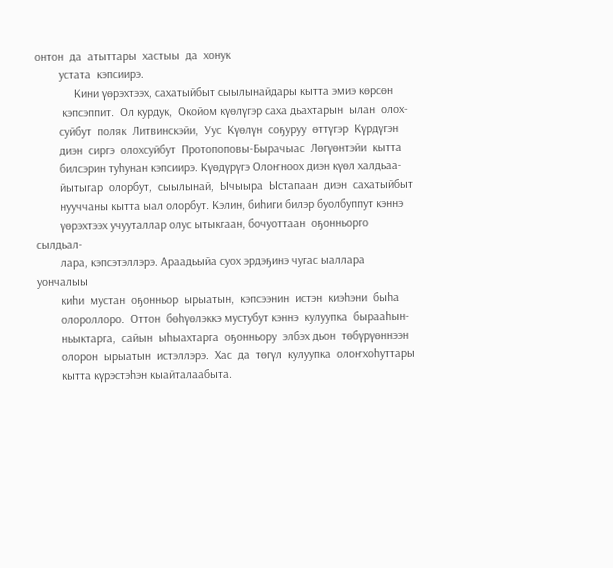онтон  да  атыттары  хастыы  да  хонук
        устата  кэпсиирэ.
             Кини үөрэхтээх, сахатыйбыт сыылынайдары кытта эмиэ көрсөн
         кэпсэппит.  Ол курдук,  Окойом күөлүгэр саха дьахтарын  ылан  олох-
        суйбут  поляк  Литвинскэйи,  Уус  Күөлүн  соҕуруу  өттүгэр  Күрдүгэн
        диэн  сиргэ  олохсуйбут  Протопоповы-Бырачыас  Лөгүөнтэйи  кытта
        билсэрин туһунан кэпсиирэ. Күөдүрүгэ Олоҥноох диэн күөл халдьаа-
        йытыгар  олорбут,  сыылынай,  Ычыыра  Ыстапаан  диэн  сахатыйбыт
        нууччаны кытта ыал олорбут. Кэлин, биһиги билэр буолбуппут кэннэ
        үөрэхтээх учууталлар олус ытыкгаан, бочуоттаан  оҕонньорго сылдьал-
        лара, кэпсэтэллэрэ. Араадьыйа суох эрдэҕинэ чугас ыаллара уончалыы
        киһи  мустан  оҕонньор  ырыатын,  кэпсээнин  истэн  киэһэни  быһа
        олороллоро.  Оттон  бөһүөлэккэ мустубут кэннэ  кулуупка  бырааһын-
        ньыктарга,  сайын  ыһыахтарга  оҕонньору  элбэх дьон  төбүрүөннээн
        олорон  ырыатын  истэллэрэ.  Хас  да  төгүл  кулуупка  олоҥхоһуттары
        кытта күрэстэһэн кыайталаабыта.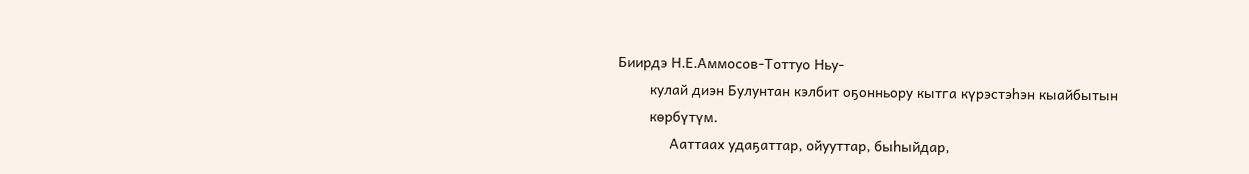Биирдэ Н.Е.Аммосов-Тоттуо Ньу-
        кулай диэн Булунтан кэлбит оҕонньору кытга күрэстэһэн кыайбытын
        көрбүтүм.
             Ааттаах удаҕаттар, ойууттар, быһыйдар,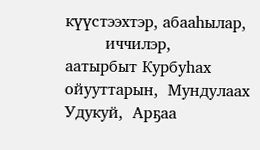күүстээхтэр, абааһылар,
        иччилэр,  аатырбыт Курбуһах ойууттарын,  Мундулаах Удукуй,  Арҕаа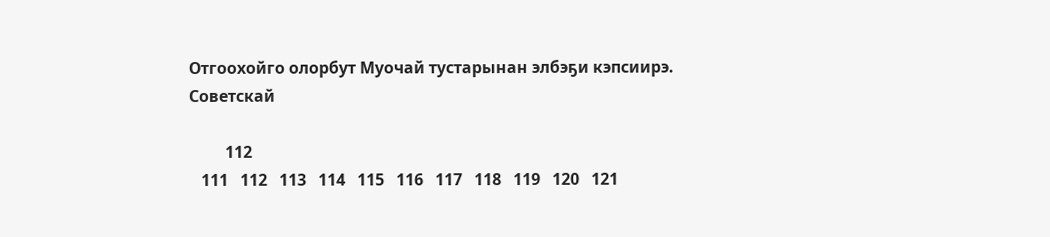Отгоохойго олорбут Муочай тустарынан элбэҕи кэпсиирэ. Советскай

         112
   111   112   113   114   115   116   117   118   119   120   121